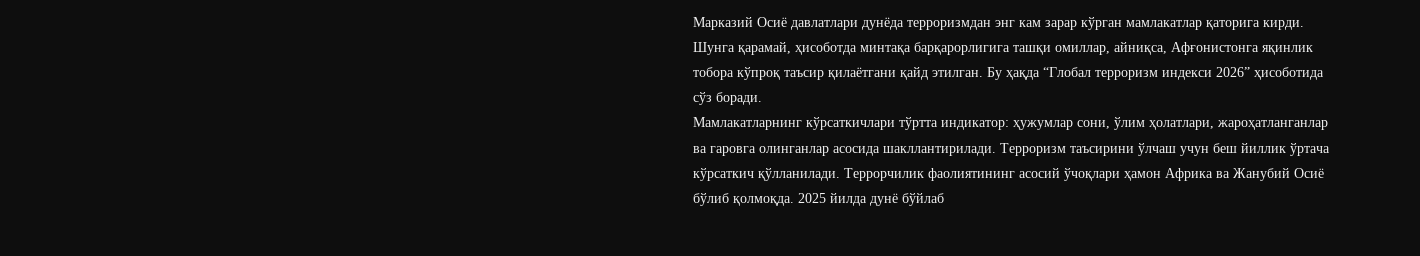Марказий Осиё давлатлари дунёда терроризмдан энг кам зарар кўрган мамлакатлар қаторига кирди. Шунга қарамай, ҳисоботда минтақа барқарорлигига ташқи омиллар, айниқса, Афғонистонга яқинлик тобора кўпроқ таъсир қилаётгани қайд этилган. Бу ҳақда “Глобал терроризм индекси 2026” ҳисоботида сўз боради.
Мамлакатларнинг кўрсаткичлари тўртта индикатор: ҳужумлар сони, ўлим ҳолатлари, жароҳатланганлар ва гаровга олинганлар асосида шакллантирилади. Терроризм таъсирини ўлчаш учун беш йиллик ўртача кўрсаткич қўлланилади. Террорчилик фаолиятининг асосий ўчоқлари ҳамон Африка ва Жанубий Осиё бўлиб қолмоқда. 2025 йилда дунё бўйлаб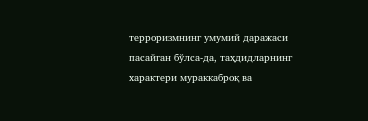терроризмнинг умумий даражаси пасайган бўлса-да, таҳдидларнинг характери мураккаброқ ва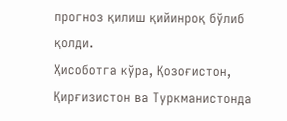прогноз қилиш қийинроқ бўлиб қолди.
Ҳисоботга кўра, Қозоғистон, Қирғизистон ва Туркманистонда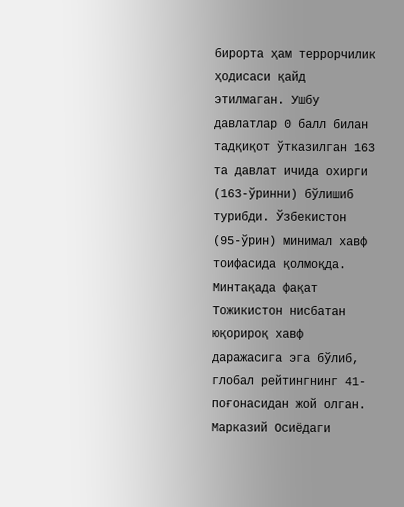бирорта ҳам террорчилик ҳодисаси қайд этилмаган. Ушбу давлатлар 0 балл билан тадқиқот ўтказилган 163 та давлат ичида охирги (163-ўринни) бўлишиб турибди. Ўзбекистон (95-ўрин) минимал хавф тоифасида қолмоқда. Минтақада фақат Тожикистон нисбатан юқорироқ хавф даражасига эга бўлиб, глобал рейтингнинг 41-поғонасидан жой олган.
Марказий Осиёдаги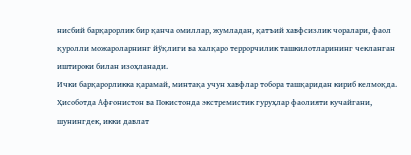нисбий барқарорлик бир қанча омиллар, жумладан, қатъий хавфсизлик чоралари, фаол қуролли можароларнинг йўқлиги ва халқаро террорчилик ташкилотларининг чекланган иштироки билан изоҳланади.
Ички барқарорликка қарамай, минтақа учун хавфлар тобора ташқаридан кириб келмоқда. Ҳисоботда Афғонистон ва Покистонда экстремистик гуруҳлар фаолияти кучайгани, шунингдек, икки давлат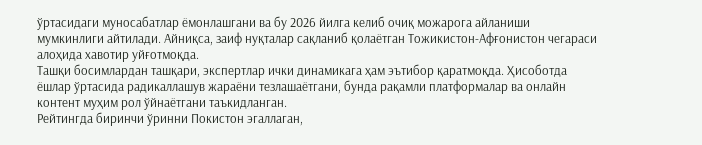ўртасидаги муносабатлар ёмонлашгани ва бу 2026 йилга келиб очиқ можарога айланиши мумкинлиги айтилади. Айниқса, заиф нуқталар сақланиб қолаётган Тожикистон-Афғонистон чегараси алоҳида хавотир уйғотмоқда.
Ташқи босимлардан ташқари, экспертлар ички динамикага ҳам эътибор қаратмоқда. Ҳисоботда ёшлар ўртасида радикаллашув жараёни тезлашаётгани, бунда рақамли платформалар ва онлайн контент муҳим рол ўйнаётгани таъкидланган.
Рейтингда биринчи ўринни Покистон эгаллаган,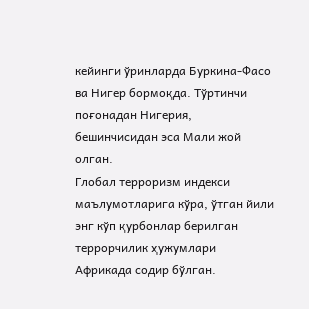кейинги ўринларда Буркина-Фасо ва Нигер бормоқда. Тўртинчи поғонадан Нигерия, бешинчисидан эса Мали жой олган.
Глобал терроризм индекси маълумотларига кўра, ўтган йили энг кўп қурбонлар берилган террорчилик ҳужумлари Африкада содир бўлган.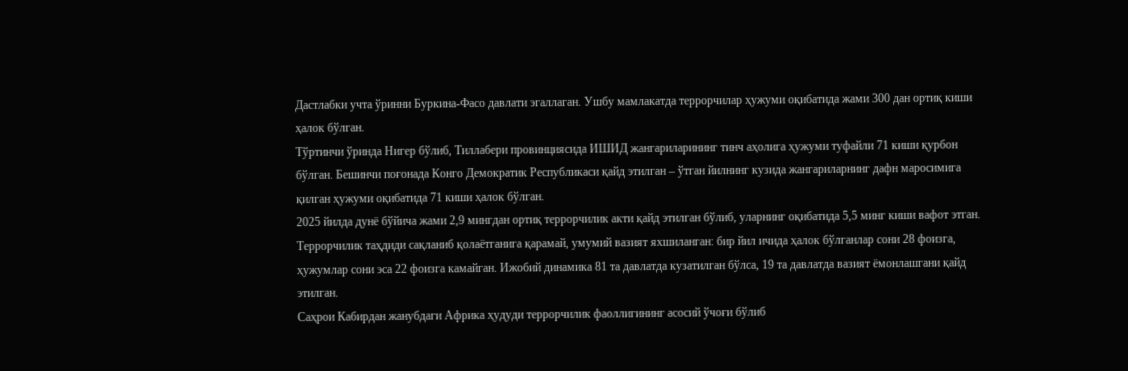Дастлабки учта ўринни Буркина-Фасо давлати эгаллаган. Ушбу мамлакатда террорчилар ҳужуми оқибатида жами 300 дан ортиқ киши ҳалок бўлган.
Тўртинчи ўринда Нигер бўлиб, Тиллабери провинциясида ИШИД жангариларининг тинч аҳолига ҳужуми туфайли 71 киши қурбон бўлган. Бешинчи поғонада Конго Демократик Республикаси қайд этилган – ўтган йилнинг кузида жангариларнинг дафн маросимига қилган ҳужуми оқибатида 71 киши ҳалок бўлган.
2025 йилда дунё бўйича жами 2,9 мингдан ортиқ террорчилик акти қайд этилган бўлиб, уларнинг оқибатида 5,5 минг киши вафот этган.
Террорчилик таҳдиди сақланиб қолаётганига қарамай, умумий вазият яхшиланган: бир йил ичида ҳалок бўлганлар сони 28 фоизга, ҳужумлар сони эса 22 фоизга камайган. Ижобий динамика 81 та давлатда кузатилган бўлса, 19 та давлатда вазият ёмонлашгани қайд этилган.
Саҳрои Кабирдан жанубдаги Африка ҳудуди террорчилик фаоллигининг асосий ўчоғи бўлиб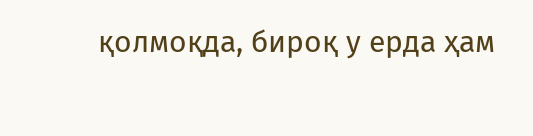қолмоқда, бироқ у ерда ҳам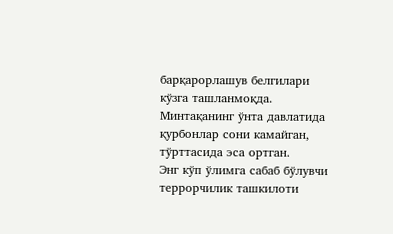барқарорлашув белгилари кўзга ташланмоқда. Минтақанинг ўнта давлатида қурбонлар сони камайган, тўрттасида эса ортган.
Энг кўп ўлимга сабаб бўлувчи террорчилик ташкилоти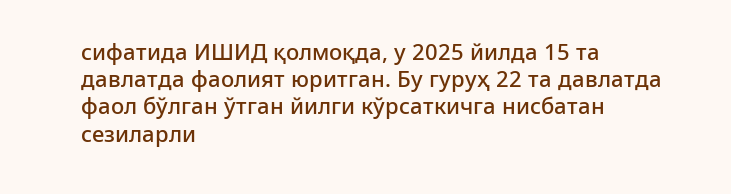сифатида ИШИД қолмоқда, у 2025 йилда 15 та давлатда фаолият юритган. Бу гуруҳ 22 та давлатда фаол бўлган ўтган йилги кўрсаткичга нисбатан сезиларли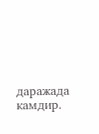даражада камдир.